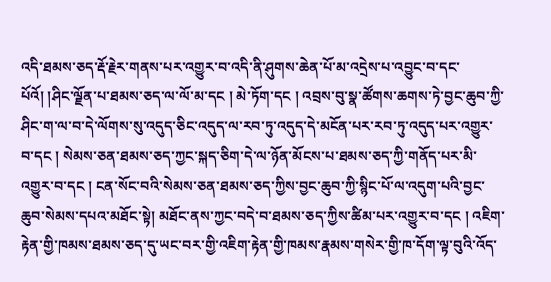འདི་ཐམས་ཅད་རྡོ་རྗེར་གནས་པར་འགྱུར་བ་འདི་ནི་ཤུགས་ཆེན་པོ་མ་འདྲེས་པ་འབྱུང་བ་དང་པོའོ། །ཤིང་ལྗོན་པ་ཐམས་ཅད་ལ་ལོ་མ་དང ། མེ་ཏོག་དང ། འབྲས་བུ་སྣ་ཚོགས་ཆགས་ཏེ་བྱང་ཆུབ་ཀྱི་ཤིང་ག་ལ་བ་དེ་ལོགས་སུ་འདུད་ཅིང་འདུད་ལ་རབ་ཏུ་འདུད་དེ་མངོན་པར་རབ་ཏུ་འདུད་པར་འགྱུར་བ་དང ། སེམས་ཅན་ཐམས་ཅད་ཀྱང་སྐད་ཅིག་དེ་ལ་ཉོན་མོངས་པ་ཐམས་ཅད་ཀྱི་གནོད་པར་མི་འགྱུར་བ་དང ། ངན་སོང་བའི་སེམས་ཅན་ཐམས་ཅད་ཀྱིས་བྱང་ཆུབ་ཀྱི་སྙིང་པོ་ལ་འདུག་པའི་བྱང་ཆུབ་སེམས་དཔའ་མཐོང་སྟེ། མཐོང་ནས་ཀྱང་བདེ་བ་ཐམས་ཅད་ཀྱིས་ཚིམ་པར་འགྱུར་བ་དང ། འཇིག་རྟེན་གྱི་ཁམས་ཐམས་ཅད་དུ་ཡང་བར་གྱི་འཇིག་རྟེན་གྱི་ཁམས་རྣམས་གསེར་གྱི་ཁ་དོག་ལྟ་བུའི་འོད་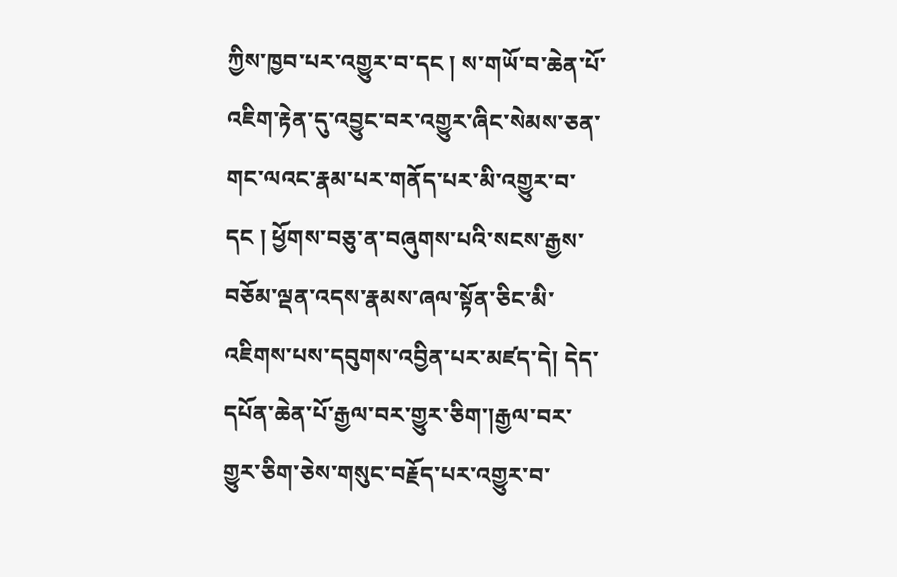ཀྱིས་ཁྱབ་པར་འགྱུར་བ་དང ། ས་གཡོ་བ་ཆེན་པོ་འཇིག་རྟེན་དུ་འབྱུང་བར་འགྱུར་ཞིང་སེམས་ཅན་གང་ལའང་རྣམ་པར་གནོད་པར་མི་འགྱུར་བ་དང ། ཕྱོགས་བཅུ་ན་བཞུགས་པའི་སངས་རྒྱས་བཅོམ་ལྡན་འདས་རྣམས་ཞལ་སྟོན་ཅིང་མི་འཇིགས་པས་དབུགས་འབྱིན་པར་མཛད་དེ། དེད་དཔོན་ཆེན་པོ་རྒྱལ་བར་གྱུར་ཅིག་།རྒྱལ་བར་གྱུར་ཅིག་ཅེས་གསུང་བརྗོད་པར་འགྱུར་བ་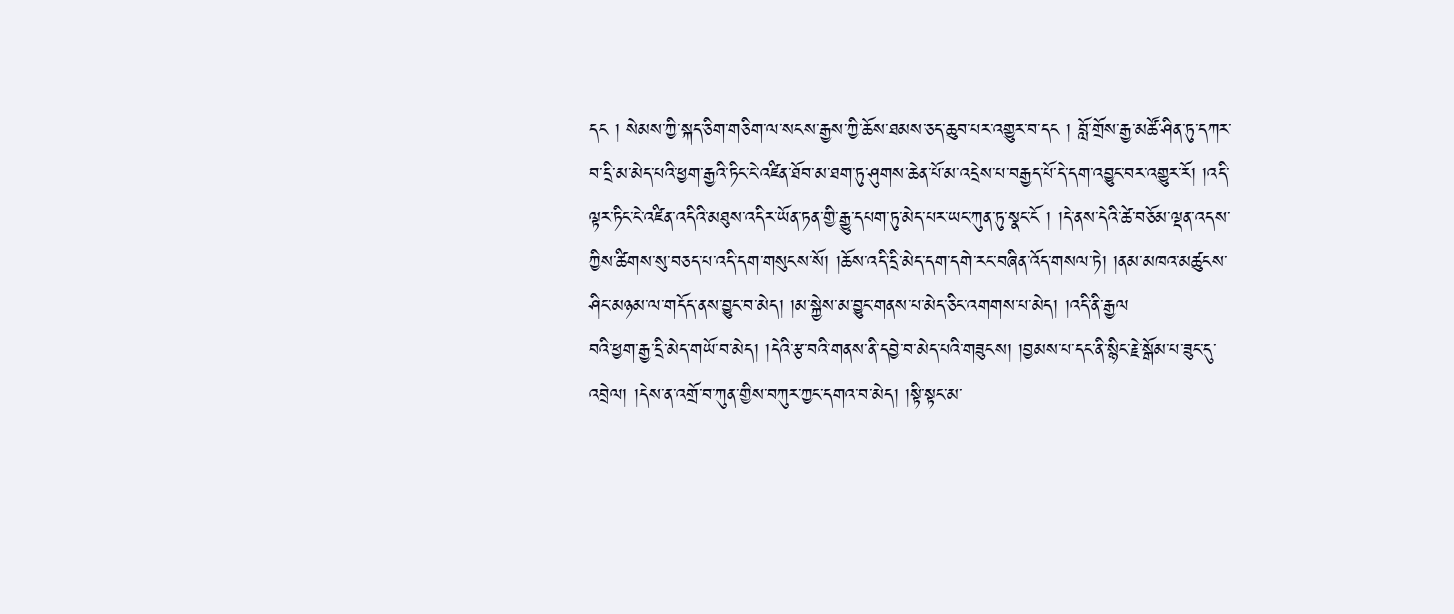དང ། སེམས་ཀྱི་སྐད་ཅིག་གཅིག་ལ་སངས་རྒྱས་ཀྱི་ཆོས་ཐམས་ཅད་ཆུབ་པར་འགྱུར་བ་དང ། བློ་གྲོས་རྒྱ་མཚོ་ཤིན་ཏུ་དཀར་བ་དྲི་མ་མེད་པའི་ཕྱག་རྒྱའི་ཏིང་ངེ་འཛིན་ཐོབ་མ་ཐག་ཏུ་ཤུགས་ཆེན་པོ་མ་འདྲེས་པ་བརྒྱད་པོ་དེ་དག་འབྱུང་བར་འགྱུར་རོ། །འདི་ལྟར་ཏིང་ངེ་འཛིན་འདིའི་མཐུས་འདིར་ཡོན་ཏན་གྱི་རྒྱུ་དཔག་ཏུ་མེད་པར་ཡང་ཀུན་ཏུ་སྣང་ངོ ། །དེ་ནས་དེའི་ཚེ་བཅོམ་ལྡན་འདས་ཀྱིས་ཚིགས་སུ་བཅད་པ་འདི་དག་གསུངས་སོ། །ཆོས་འདི་དྲི་མེད་དག་དགེ་རང་བཞིན་འོད་གསལ་ཏེ། །ནམ་མཁའ་མཚུངས་ཤིང་མཉམ་ལ་གདོད་ནས་བྱུང་བ་མེད། །མ་སྐྱེས་མ་བྱུང་གནས་པ་མེད་ཅིང་འགགས་པ་མེད། །འདི་ནི་རྒྱལ
བའི་ཕྱག་རྒྱ་དྲི་མེད་གཡོ་བ་མེད། །དེའི་རྩ་བའི་གནས་ནི་དབྱེ་བ་མེད་པའི་གཟུངས། །བྱམས་པ་དང་ནི་སྙིང་རྗེ་སྒོམ་པ་ཟུང་དུ་འབྲེལ། །དེས་ན་འགྲོ་བ་ཀུན་གྱིས་བཀུར་ཀྱང་དགའ་བ་མེད། །སྟི་སྟང་མ་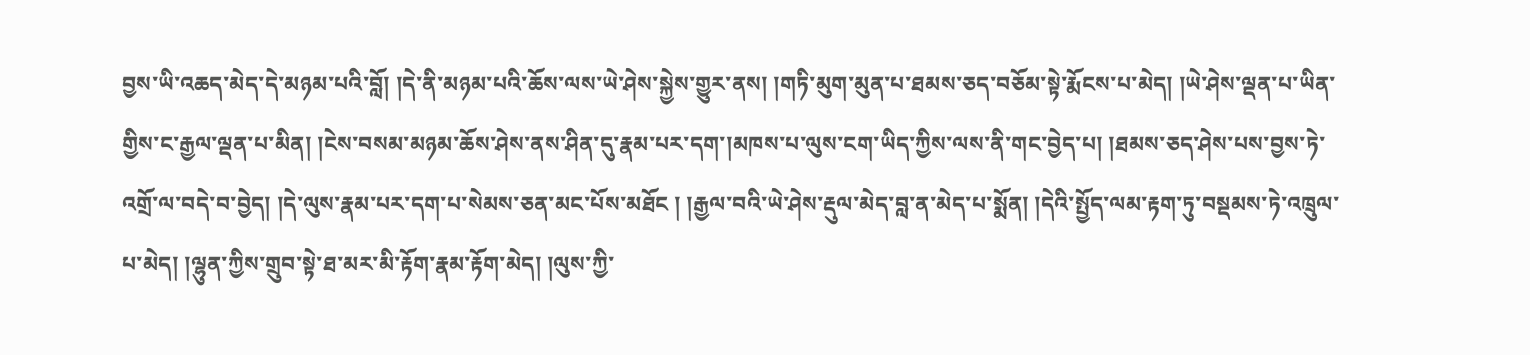བྱས་ཡི་འཆད་མེད་དེ་མཉམ་པའི་བློ། །དེ་ནི་མཉམ་པའི་ཆོས་ལས་ཡེ་ཤེས་སྐྱེས་གྱུར་ནས། །གཏི་མུག་མུན་པ་ཐམས་ཅད་བཅོམ་སྟེ་རྨོངས་པ་མེད། །ཡེ་ཤེས་ལྡན་པ་ཡིན་གྱིས་ང་རྒྱལ་ལྡན་པ་མིན། །ངེས་བསམ་མཉམ་ཆོས་ཤེས་ནས་ཤིན་དུ་རྣམ་པར་དག་།མཁས་པ་ལུས་ངག་ཡིད་ཀྱིས་ལས་ནི་གང་བྱེད་པ། །ཐམས་ཅད་ཤེས་པས་བྱས་ཏེ་འགྲོ་ལ་བདེ་བ་བྱེད། །དེ་ལུས་རྣམ་པར་དག་པ་སེམས་ཅན་མང་པོས་མཐོང ། །རྒྱལ་བའི་ཡེ་ཤེས་རྡུལ་མེད་བླ་ན་མེད་པ་སྨོན། །དེའི་སྤྱོད་ལམ་རྟག་ཏུ་བསྡམས་ཏེ་འཁྲུལ་པ་མེད། །ལྷུན་ཀྱིས་གྲུབ་སྟེ་ཐ་མར་མི་རྟོག་རྣམ་རྟོག་མེད། །ལུས་ཀྱི་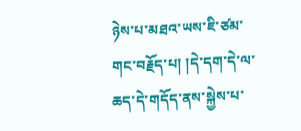ཉེས་པ་མཐའ་ཡས་ཇི་ཙམ་གང་བརྗོད་པ། །དེ་དག་དེ་ལ་ཆད་དེ་གདོད་ནས་སྐྱེས་པ་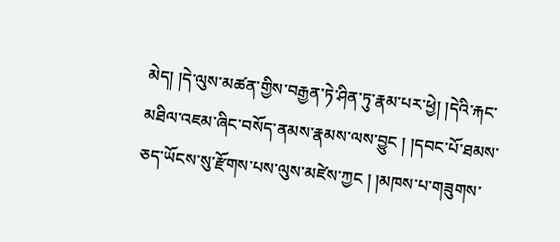མེད། །དེ་ལུས་མཚན་གྱིས་བརྒྱན་ཏེ་ཤིན་ཏུ་རྣམ་པར་ཕྱེ། །དེའི་རྐང་མཐིལ་འཇམ་ཞིང་བསོད་ནམས་རྣམས་ལས་བྱུང ། །དབང་པོ་ཐམས་ཅད་ཡོངས་སུ་རྫོགས་པས་ལུས་མཛེས་ཀྱང ། །མཁས་པ་གཟུགས་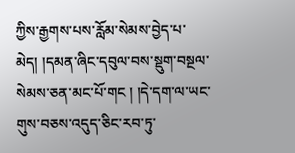ཀྱིས་རྒྱགས་པས་རློམ་སེམས་བྱེད་པ་མེད། །དམན་ཞིང་དབུལ་བས་སྡུག་བསྔལ་སེམས་ཅན་མང་པོ་གང ། །དེ་དག་ལ་ཡང་གུས་བཅས་འདུད་ཅིང་རབ་ཏུ་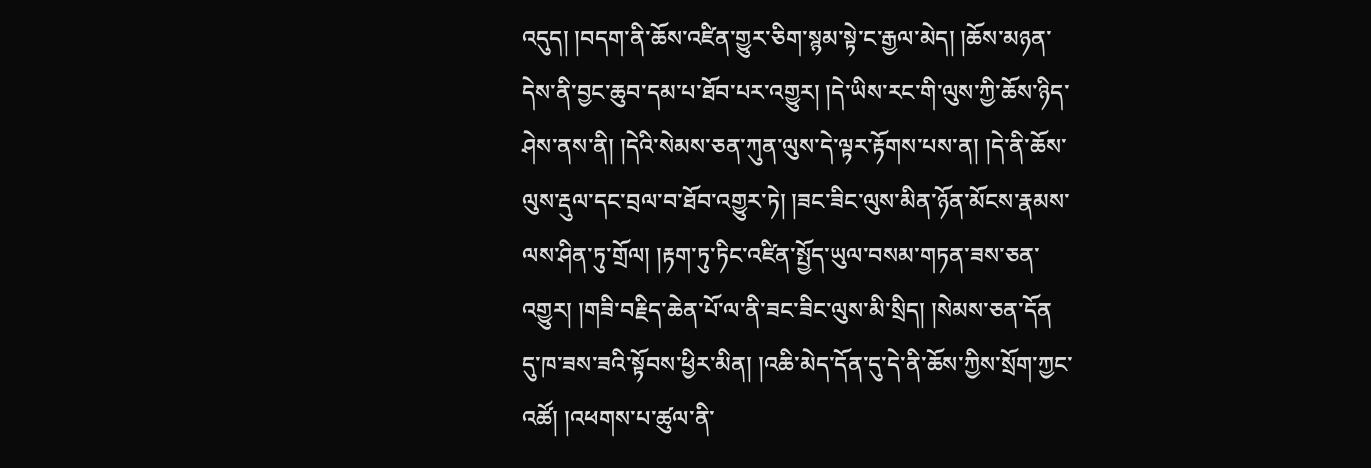འདུད། །བདག་ནི་ཆོས་འཛིན་གྱུར་ཅིག་སྙམ་སྟེ་ང་རྒྱལ་མེད། །ཆོས་མཉན་དེས་ནི་བྱང་ཆུབ་དམ་པ་ཐོབ་པར་འགྱུར། །དེ་ཡིས་རང་གི་ལུས་ཀྱི་ཆོས་ཉིད་ཤེས་ནས་ནི། །དེའི་སེམས་ཅན་ཀུན་ལུས་དེ་ལྟར་རྟོགས་པས་ན། །དེ་ནི་ཆོས་ལུས་རྡུལ་དང་བྲལ་བ་ཐོབ་འགྱུར་ཏེ། །ཟང་ཟིང་ལུས་མིན་ཉོན་མོངས་རྣམས་ལས་ཤིན་ཏུ་གྲོལ། །རྟག་ཏུ་ཏིང་འཛིན་སྤྱོད་ཡུལ་བསམ་གཏན་ཟས་ཅན་འགྱུར། །གཟི་བརྗིད་ཆེན་པོ་ལ་ནི་ཟང་ཟིང་ལུས་མི་སྲིད། །སེམས་ཅན་དོན
དུ་ཁ་ཟས་ཟའི་སྟོབས་ཕྱིར་མིན། །འཆི་མེད་དོན་དུ་དེ་ནི་ཆོས་ཀྱིས་སྲོག་ཀྱང་འཚོ། །འཕགས་པ་ཚུལ་ནི་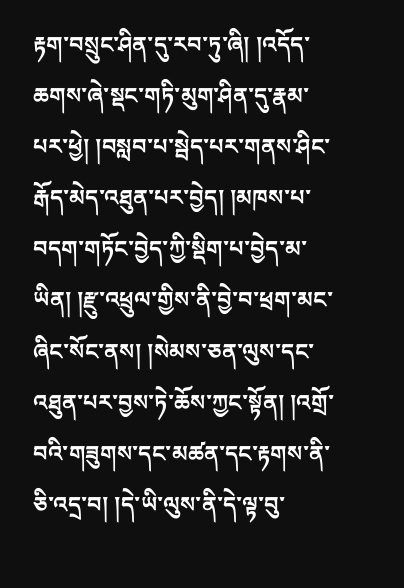རྟག་བསྲུང་ཤིན་དུ་རབ་ཏུ་ཞི། །འདོད་ཆགས་ཞེ་སྡང་གཏི་མུག་ཤིན་དུ་རྣམ་པར་ཕྱེ། །བསླབ་པ་སྦེད་པར་གནས་ཤིང་རྒོད་མེད་འཐུན་པར་བྱེད། །མཁས་པ་བདག་གཏོང་བྱེད་ཀྱི་སྡིག་པ་བྱེད་མ་ཡིན། །རྫུ་འཕྲུལ་གྱིས་ནི་བྱེ་བ་ཕྲག་མང་ཞིང་སོང་ནས། །སེམས་ཅན་ལུས་དང་འཐུན་པར་བྱས་ཏེ་ཆོས་ཀྱང་སྟོན། །འགྲོ་བའི་གཟུགས་དང་མཚན་དང་རྟགས་ནི་ཅི་འདྲ་བ། །དེ་ཡི་ལུས་ནི་དེ་ལྟ་བུ་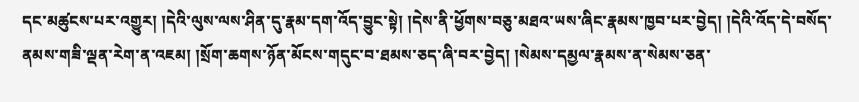དང་མཚུངས་པར་འགྱུར། །དེའི་ལུས་ལས་ཤིན་དུ་རྣམ་དག་འོད་བྱུང་སྟེ། །དེས་ནི་ཕྱོགས་བཅུ་མཐའ་ཡས་ཞིང་རྣམས་ཁྱབ་པར་བྱེད། །དེའི་འོད་དེ་བསོད་ནམས་གཟི་ལྡན་རེག་ན་འཇམ། །སྲོག་ཆགས་ཉོན་མོངས་གདུང་བ་ཐམས་ཅད་ཞི་བར་བྱེད། །སེམས་དམྱལ་རྣམས་ན་སེམས་ཅན་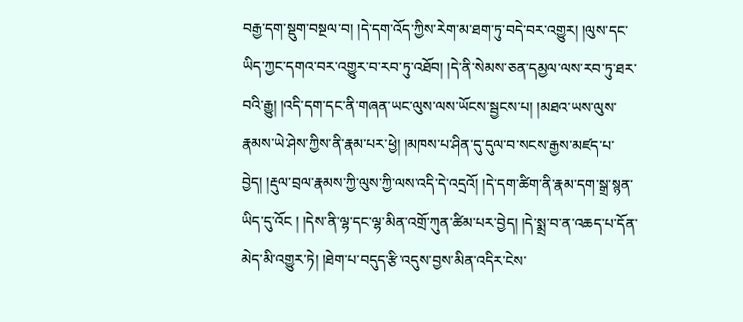བརྒྱ་དག་སྡུག་བསྔལ་བ། །དེ་དག་འོད་ཀྱིས་རེག་མ་ཐག་ཏུ་བདེ་བར་འགྱུར། །ལུས་དང་ཡིད་ཀྱང་དགའ་བར་འགྱུར་བ་རབ་ཏུ་འཐོབ། །དེ་ནི་སེམས་ཅན་དམྱལ་ལས་རབ་ཏུ་ཐར་བའི་རྒྱུ། །འདི་དག་དང་ནི་གཞན་ཡང་ལུས་ལས་ཡོངས་སྦྱངས་པ། །མཐའ་ཡས་ལུས་རྣམས་ཡེ་ཤེས་ཀྱིས་ནི་རྣམ་པར་ཕྱེ། །མཁས་པ་ཤིན་དུ་དུལ་བ་སངས་རྒྱས་མཛད་པ་བྱེད། །རྡུལ་བྲལ་རྣམས་ཀྱི་ལུས་ཀྱི་ལས་འདི་དེ་འདྲའོ། །དེ་དག་ཚིག་ནི་རྣམ་དག་སྒྲ་སྙན་ཡིད་དུ་འོང ། །དེས་ནི་ལྷ་དང་ལྷ་མིན་འགྲོ་ཀུན་ཚིམ་པར་བྱེད། །དེ་སྨྲ་བ་ན་འཆད་པ་དོན་མེད་མི་འགྱུར་ཏེ། །ཐེག་པ་བདུད་རྩི་འདུས་བྱས་མིན་འདིར་ངེས་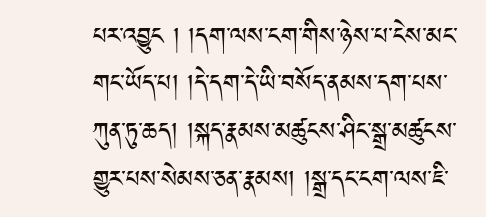པར་འབྱུང ། །དག་ལས་ངག་གིས་ཉེས་པ་ངེས་མང་གང་ཡོད་པ། །དེ་དག་དེ་ཡི་བསོད་ནམས་དག་པས་ཀུན་ཏུ་ཆད། །སྐད་རྣམས་མཚུངས་ཤིང་སྒྲ་མཚུངས་གྱུར་པས་སེམས་ཅན་རྣམས། །སྒྲ་དང་ངག་ལས་ཇི་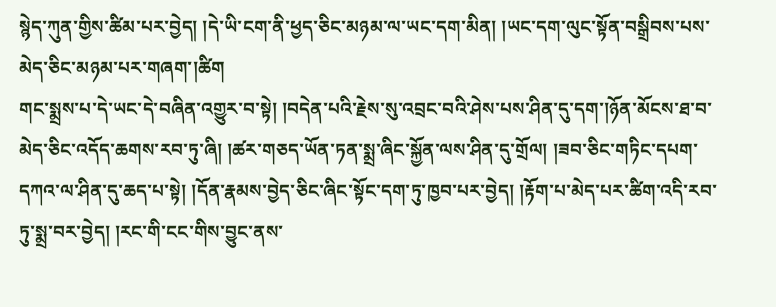སྙེད་ཀུན་གྱིས་ཚིམ་པར་བྱེད། །དེ་ཡི་ངག་ནི་ཕྱད་ཅིང་མཉམ་ལ་ཡང་དག་མིན། །ཡང་དག་ལུང་སྟོན་བསྒྲིབས་པས་མེད་ཅིང་མཉམ་པར་གཞག་།ཚིག
གང་སྨྲས་པ་དེ་ཡང་དེ་བཞིན་འགྱུར་བ་སྟེ། །བདེན་པའི་རྗེས་སུ་འབྲང་བའི་ཤེས་པས་ཤིན་དུ་དག་།ཉོན་མོངས་ཐ་བ་མེད་ཅིང་འདོད་ཆགས་རབ་ཏུ་ཞི། །ཚར་གཅད་ཡོན་ཏན་སྨྲ་ཞིང་སྐྱོན་ལས་ཤིན་དུ་གྲོལ། །ཟབ་ཅིང་གཏིང་དཔག་དཀའ་ལ་ཤིན་དུ་ཆད་པ་སྟེ། །དོན་རྣམས་བྱེད་ཅིང་ཞིང་སྟོང་དག་ཏུ་ཁྱབ་པར་བྱེད། །རྟོག་པ་མེད་པར་ཚིག་འདི་རབ་ཏུ་སྨྲ་བར་བྱེད། །རང་གི་ངང་གིས་བྱུང་ནས་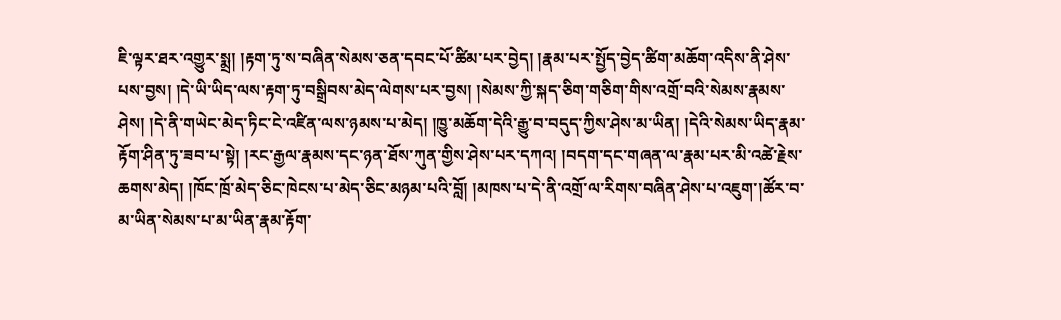ཇི་ལྟར་ཐར་འགྱུར་སྨྲ། །རྟག་ཏུ་ས་བཞིན་སེམས་ཅན་དབང་པོ་ཚིམ་པར་བྱེད། །རྣམ་པར་སྤྱོད་བྱེད་ཚིག་མཆོག་འདིས་ནི་ཤེས་པས་བྱས། །དེ་ཡི་ཡིད་ལས་རྟག་ཏུ་བསྒྲིབས་མེད་ལེགས་པར་བྱས། །སེམས་ཀྱི་སྐད་ཅིག་གཅིག་གིས་འགྲོ་བའི་སེམས་རྣམས་ཤེས། །དེ་ནི་གཡེང་མེད་ཏིང་ངེ་འཛིན་ལས་ཉམས་པ་མེད། །ཁྱུ་མཆོག་དེའི་རྒྱུ་བ་བདུད་ཀྱིས་ཤེས་མ་ཡིན། །དེའི་སེམས་ཡིད་རྣམ་རྟོག་ཤིན་ཏུ་ཟབ་པ་སྟེ། །རང་རྒྱལ་རྣམས་དང་ཉན་ཐོས་ཀུན་གྱིས་ཤེས་པར་དཀའ། །བདག་དང་གཞན་ལ་རྣམ་པར་མི་འཚེ་རྗེས་ཆགས་མེད། །ཁོང་ཁྲོ་མེད་ཅིང་ཁེངས་པ་མེད་ཅིང་མཉམ་པའི་བློ། །མཁས་པ་དེ་ནི་འགྲོ་ལ་རིགས་བཞིན་ཤེས་པ་འཇུག་།ཚོར་བ་མ་ཡིན་སེམས་པ་མ་ཡིན་རྣམ་རྟོག་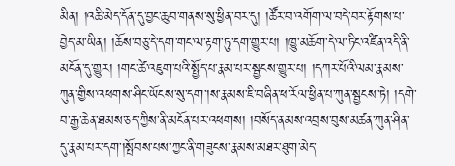མིན། །འཆི་མེད་དོན་དུ་བྱང་ཆུབ་གནས་སུ་ཕྱིན་བར་དུ། །ཚོར་བ་འགོག་ལ་བདེ་བར་རྟོགས་པ་བྱེད་མ་ཡིན། །ཆོས་བཅུ་དེ་དག་གང་ལ་རྟག་ཏུ་དག་གྱུར་པ། །ཁྱུ་མཆོག་དེ་ལ་ཏིང་འཛིན་འདི་ནི་མངོན་དུ་གྱུར། །གང་ཚེ་འཇུག་པའི་སྤྱོད་པ་རྣམ་པར་སྦྱངས་གྱུར་པ། །དཀར་པོའི་ལམ་རྣམས་ཀུན་གྱིས་འཕགས་ཤིང་ཡོངས་སུ་དག་།ས་རྣམས་ཇི་བཞིན་ཕ་རོལ་ཕྱིན་པ་ཀུན་སྦྱངས་ཏེ། །དགེ་བ་རྒྱ་ཆེན་ཐམས་ཅད་ཀྱིས་ནི་མངོན་པར་འཕགས། །བསོད་ནམས་འབྲས་བུས་མཚན་ཀུན་ཤིན་དུ་རྣམ་པར་དག་།སྤོབས་པས་ཀྱང་ནི་གཟུངས་རྣམས་མཐར་ཐུག་མེད་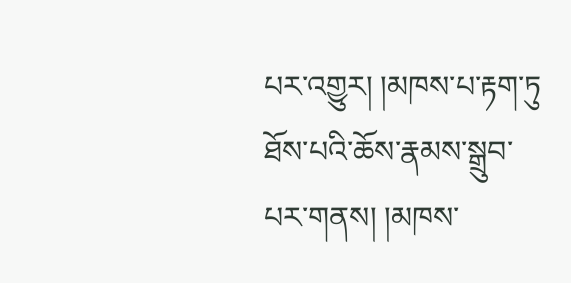པར་འགྱུར། །མཁས་པ་རྟག་ཏུ
ཐོས་པའི་ཆོས་རྣམས་སྒྲུབ་པར་གནས། །མཁས་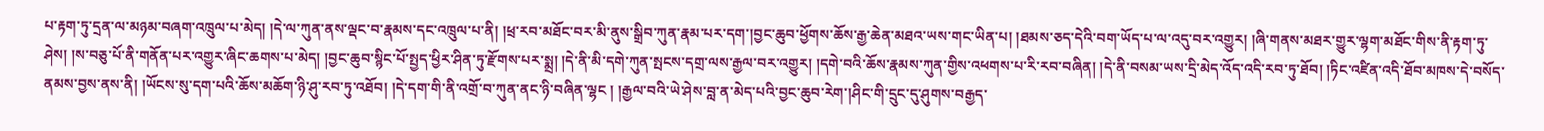པ་རྟག་ཏུ་དྲན་ལ་མཉམ་བཞག་འཁྲུལ་པ་མེད། །དེ་ལ་ཀུན་ནས་ལྡང་བ་རྣམས་དང་འཁྲུལ་པ་ནི། །ཕྲ་རབ་མཐོང་བར་མི་ནུས་སྒྲིབ་ཀུན་རྣམ་པར་དག་།བྱང་ཆུབ་ཕྱོགས་ཆོས་རྒྱ་ཆེན་མཐའ་ཡས་གང་ཡིན་པ། །ཐམས་ཅད་དེའི་བག་ཡོད་པ་ལ་འདུ་བར་འགྱུར། །ཞི་གནས་མཐར་གྱུར་ལྷག་མཐོང་གིས་ནི་རྟག་ཏུ་ཤེས། །ས་བཅུ་པོ་ནི་གནོན་པར་འགྱུར་ཞིང་ཆགས་པ་མེད། །བྱང་ཆུབ་སྙིང་པོ་སྤྱད་ཕྱིར་ཤིན་ཏུ་རྫོགས་པར་སྨྲ། །དེ་ནི་མི་དགེ་ཀུན་སྤངས་དགྲ་ལས་རྒྱལ་བར་འགྱུར། །དགེ་བའི་ཆོས་རྣམས་ཀུན་གྱིས་འཕགས་པ་རི་རབ་བཞིན། །དེ་ནི་བསམ་ཡས་དྲི་མེད་འོད་འདི་རབ་ཏུ་ཐོབ། །ཏིང་འཛིན་འདི་ཐོབ་མཁས་དེ་བསོད་ནམས་བྱས་ནས་ནི། །ཡོངས་སུ་དག་པའི་ཆོས་མཆོག་ཉི་ཤུ་རབ་ཏུ་འཐོབ། །དེ་དག་གི་ནི་འགྲོ་བ་ཀུན་ནང་ཉི་བཞིན་ལྷང ། །རྒྱལ་བའི་ཡེ་ཤེས་བླ་ན་མེད་པའི་བྱང་ཆུབ་རེག་།ཤིང་གི་དྲུང་དུ་ཤུགས་བརྒྱད་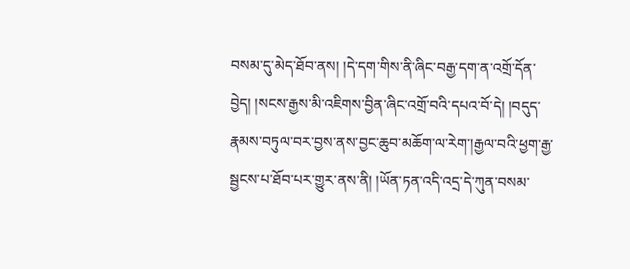བསམ་དུ་མེད་ཐོབ་ནས། །དེ་དག་གིས་ནི་ཞིང་བརྒྱ་དག་ན་འགྲོ་དོན་བྱེད། །སངས་རྒྱས་མི་འཇིགས་བྱིན་ཞིང་འགྲོ་བའི་དཔའ་བོ་དེ། །བདུད་རྣམས་བཏུལ་བར་བྱས་ནས་བྱང་ཆུབ་མཆོག་ལ་རེག་།རྒྱལ་བའི་ཕྱག་རྒྱ་སྦྱངས་པ་ཐོབ་པར་གྱུར་ནས་ནི། །ཡོན་ཏན་འདི་འདྲ་དེ་ཀུན་བསམ་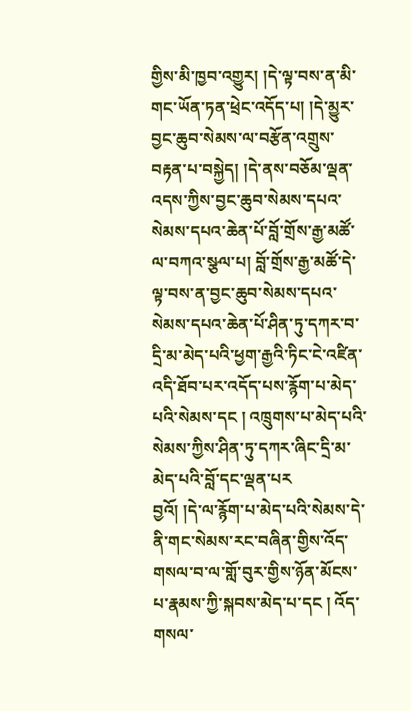གྱིས་མི་ཁྱབ་འགྱུར། །དེ་ལྟ་བས་ན་མི་གང་ཡོན་ཏན་ཕྲེང་འདོད་པ། །དེ་མྱུར་བྱང་ཆུབ་སེམས་ལ་བརྩོན་འགྲུས་བརྟན་པ་བསྐྱེད། །དེ་ནས་བཅོམ་ལྡན་འདས་ཀྱིས་བྱང་ཆུབ་སེམས་དཔའ་སེམས་དཔའ་ཆེན་པོ་བློ་གྲོས་རྒྱ་མཚོ་ལ་བཀའ་སྩལ་པ། བློ་གྲོས་རྒྱ་མཚོ་དེ་ལྟ་བས་ན་བྱང་ཆུབ་སེམས་དཔའ་སེམས་དཔའ་ཆེན་པོ་ཤིན་ཏུ་དཀར་བ་དྲི་མ་མེད་པའི་ཕྱག་རྒྱའི་ཏིང་ངེ་འཛིན་འདི་ཐོབ་པར་འདོད་པས་རྙོག་པ་མེད་པའི་སེམས་དང ། འཁྲུགས་པ་མེད་པའི་སེམས་ཀྱིས་ཤིན་ཏུ་དཀར་ཞིང་དྲི་མ་མེད་པའི་བློ་དང་ལྡན་པར
བྱའོ། །དེ་ལ་རྙོག་པ་མེད་པའི་སེམས་དེ་ནི་གང་སེམས་རང་བཞིན་གྱིས་འོད་གསལ་བ་ལ་གློ་བུར་གྱིས་ཉོན་མོངས་པ་རྣམས་ཀྱི་སྐབས་མེད་པ་དང ། འོད་གསལ་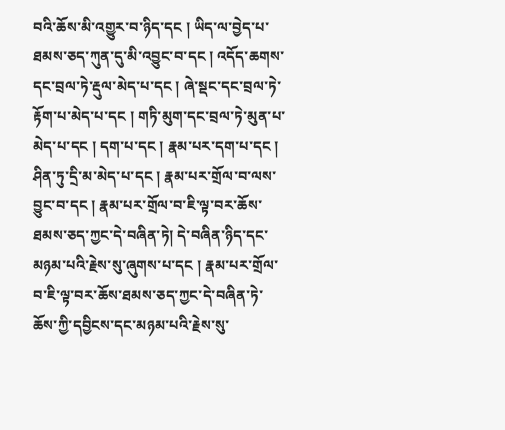བའི་ཆོས་མི་འགྱུར་བ་ཉིད་དང ། ཡིད་ལ་བྱེད་པ་ཐམས་ཅད་ཀུན་དུ་མི་འབྱུང་བ་དང ། འདོད་ཆགས་དང་བྲལ་ཏེ་རྡུལ་མེད་པ་དང ། ཞེ་སྡང་དང་བྲལ་ཏེ་རྟོག་པ་མེད་པ་དང ། གཏི་མུག་དང་བྲལ་ཏེ་མུན་པ་མེད་པ་དང ། དག་པ་དང ། རྣམ་པར་དག་པ་དང ། ཤིན་ཏུ་དྲི་མ་མེད་པ་དང ། རྣམ་པར་གྲོལ་བ་ལས་བྱུང་བ་དང ། རྣམ་པར་གྲོལ་བ་ཇི་ལྟ་བར་ཆོས་ཐམས་ཅད་ཀྱང་དེ་བཞིན་ཏེ། དེ་བཞིན་ཉིད་དང་མཉམ་པའི་རྗེས་སུ་ཞུགས་པ་དང ། རྣམ་པར་གྲོལ་བ་ཇི་ལྟ་བར་ཆོས་ཐམས་ཅད་ཀྱང་དེ་བཞིན་ཏེ་ཆོས་ཀྱི་དབྱིངས་དང་མཉམ་པའི་རྗེས་སུ་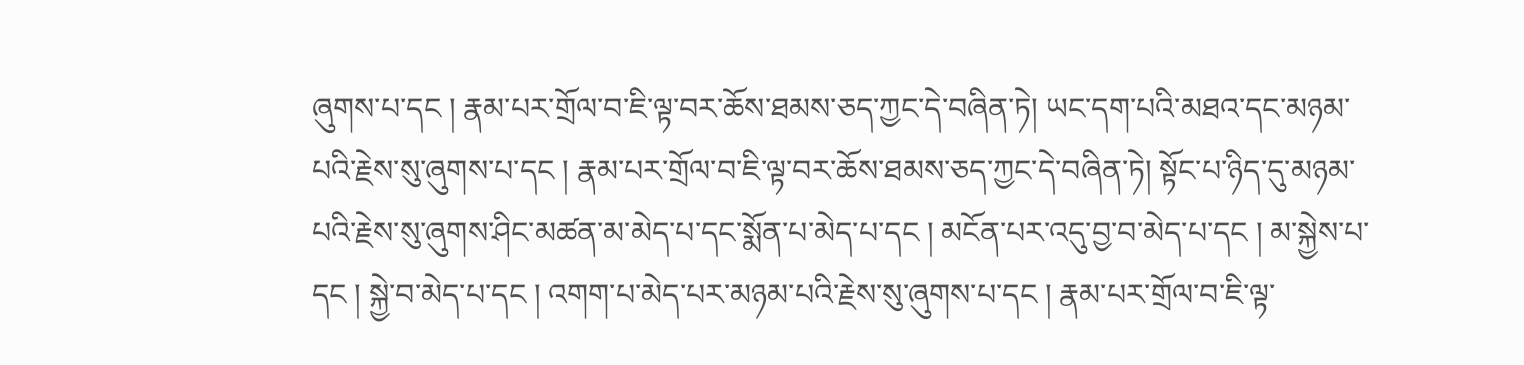ཞུགས་པ་དང ། རྣམ་པར་གྲོལ་བ་ཇི་ལྟ་བར་ཆོས་ཐམས་ཅད་ཀྱང་དེ་བཞིན་ཏེ། ཡང་དག་པའི་མཐའ་དང་མཉམ་པའི་རྗེས་སུ་ཞུགས་པ་དང ། རྣམ་པར་གྲོལ་བ་ཇི་ལྟ་བར་ཆོས་ཐམས་ཅད་ཀྱང་དེ་བཞིན་ཏེ། སྟོང་པ་ཉིད་དུ་མཉམ་པའི་རྗེས་སུ་ཞུགས་ཤིང་མཚན་མ་མེད་པ་དང་སྨོན་པ་མེད་པ་དང ། མངོན་པར་འདུ་བྱ་བ་མེད་པ་དང ། མ་སྐྱེས་པ་དང ། སྐྱེ་བ་མེད་པ་དང ། འགག་པ་མེད་པར་མཉམ་པའི་རྗེས་སུ་ཞུགས་པ་དང ། རྣམ་པར་གྲོལ་བ་ཇི་ལྟ་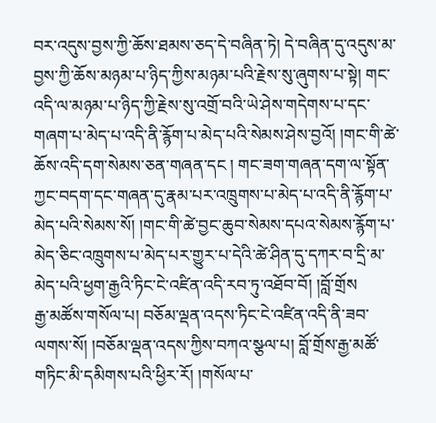བར་འདུས་བྱས་ཀྱི་ཆོས་ཐམས་ཅད་དེ་བཞིན་ཏེ། དེ་བཞིན་དུ་འདུས་མ་བྱས་ཀྱི་ཆོས་མཉམ་པ་ཉིད་ཀྱིས་མཉམ་པའི་རྗེས་སུ་ཞུགས་པ་སྟེ། གང་འདི་ལ་མཉམ་པ་ཉིད་ཀྱི་རྗེས་སུ་འགྲོ་བའི་ཡེ་ཤེས་གདེགས་པ་དང་གཞག་པ་མེད་པ་འདི་ནི་རྙོག་པ་མེད་པའི་སེམས་ཤེས་བྱའོ། །གང་གི་ཚེ་ཆོས་འདི་དག་སེམས་ཅན་གཞན་དང ། གང་ཟག་གཞན་དག་ལ་སྟོན་ཀྱང་བདག་དང་གཞན་དུ་རྣམ་པར་འཁྲུགས་པ་མེད་པ་འདི་ནི་རྙོག་པ་མེད་པའི་སེམས་སོ། །གང་གི་ཚེ་བྱང་ཆུབ་སེམས་དཔའ་སེམས་རྙོག་པ་མེད་ཅིང་འཁྲུགས་པ་མེད་པར་གྱུར་པ་དེའི་ཚེ་ཤིན་དུ་དཀར་བ་དྲི་མ་མེད་པའི་ཕྱག་རྒྱའི་ཏིང་ངེ་འཛིན་འདི་རབ་ཏུ་འཐོབ་བོ། །བློ་གྲོས
རྒྱ་མཚོས་གསོལ་པ། བཅོམ་ལྡན་འདས་ཏིང་ངེ་འཛིན་འདི་ནི་ཟབ་ལགས་སོ། །བཅོམ་ལྡན་འདས་ཀྱིས་བཀའ་སྩལ་པ། བློ་གྲོས་རྒྱ་མཚོ་གཏིང་མི་དམིགས་པའི་ཕྱིར་རོ། །གསོལ་པ་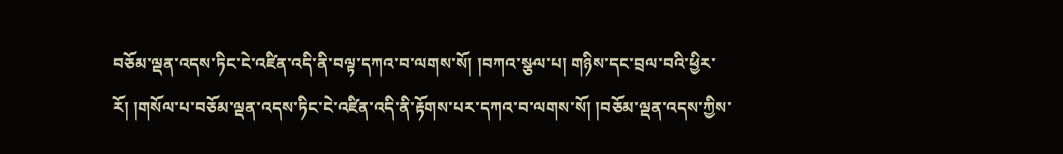བཅོམ་ལྡན་འདས་ཏིང་ངེ་འཛིན་འདི་ནི་བལྟ་དཀའ་བ་ལགས་སོ། །བཀའ་སྩལ་པ། གཉིས་དང་བྲལ་བའི་ཕྱིར་རོ། །གསོལ་པ་བཅོམ་ལྡན་འདས་ཏིང་ངེ་འཛིན་འདི་ནི་རྟོགས་པར་དཀའ་བ་ལགས་སོ། །བཅོམ་ལྡན་འདས་ཀྱིས་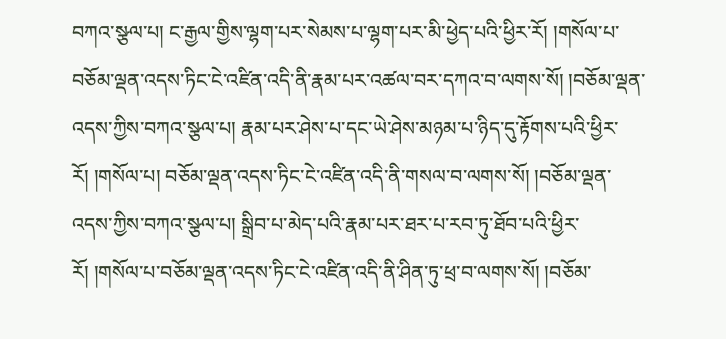བཀའ་སྩལ་པ། ང་རྒྱལ་གྱིས་ལྷག་པར་སེམས་པ་ལྷག་པར་མི་ཕྱེད་པའི་ཕྱིར་རོ། །གསོལ་པ་བཅོམ་ལྡན་འདས་ཏིང་ངེ་འཛིན་འདི་ནི་རྣམ་པར་འཚལ་བར་དཀའ་བ་ལགས་སོ། །བཅོམ་ལྡན་འདས་ཀྱིས་བཀའ་སྩལ་པ། རྣམ་པར་ཤེས་པ་དང་ཡེ་ཤེས་མཉམ་པ་ཉིད་དུ་རྟོགས་པའི་ཕྱིར་རོ། །གསོལ་པ། བཅོམ་ལྡན་འདས་ཏིང་ངེ་འཛིན་འདི་ནི་གསལ་བ་ལགས་སོ། །བཅོམ་ལྡན་འདས་ཀྱིས་བཀའ་སྩལ་པ། སྒྲིབ་པ་མེད་པའི་རྣམ་པར་ཐར་པ་རབ་ཏུ་ཐོབ་པའི་ཕྱིར་རོ། །གསོལ་པ་བཅོམ་ལྡན་འདས་ཏིང་ངེ་འཛིན་འདི་ནི་ཤིན་ཏུ་ཕྲ་བ་ལགས་སོ། །བཅོམ་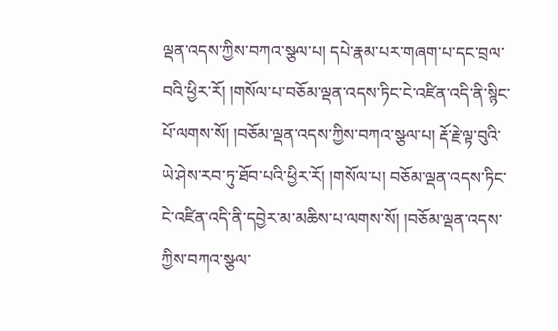ལྡན་འདས་ཀྱིས་བཀའ་སྩལ་པ། དཔེ་རྣམ་པར་གཞག་པ་དང་བྲལ་བའི་ཕྱིར་རོ། །གསོལ་པ་བཅོམ་ལྡན་འདས་ཏིང་ངེ་འཛིན་འདི་ནི་སྙིང་པོ་ལགས་སོ། །བཅོམ་ལྡན་འདས་ཀྱིས་བཀའ་སྩལ་པ། རྡོ་རྗེ་ལྟ་བུའི་ཡེ་ཤེས་རབ་ཏུ་ཐོབ་པའི་ཕྱིར་རོ། །གསོལ་པ། བཅོམ་ལྡན་འདས་ཏིང་ངེ་འཛིན་འདི་ནི་དབྱེར་མ་མཆིས་པ་ལགས་སོ། །བཅོམ་ལྡན་འདས་ཀྱིས་བཀའ་སྩལ་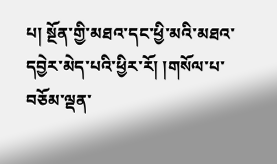པ། སྔོན་གྱི་མཐའ་དང་ཕྱི་མའི་མཐའ་དབྱེར་མེད་པའི་ཕྱིར་རོ། །གསོལ་པ་བཅོམ་ལྡན་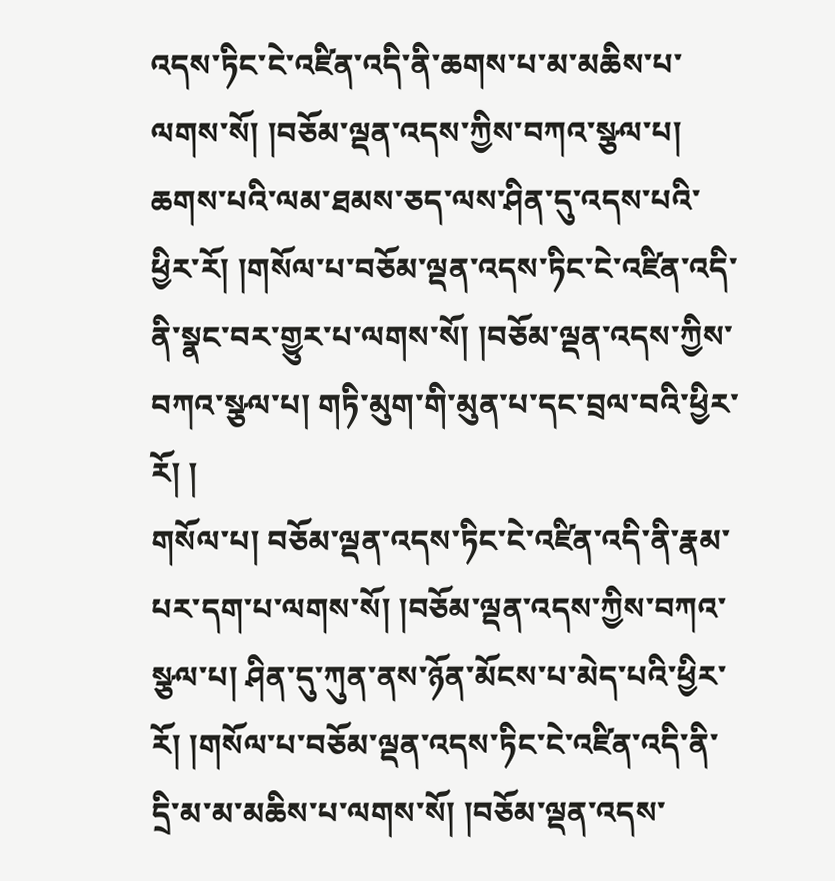འདས་ཏིང་ངེ་འཛིན་འདི་ནི་ཆགས་པ་མ་མཆིས་པ་ལགས་སོ། །བཅོམ་ལྡན་འདས་ཀྱིས་བཀའ་སྩལ་པ། ཆགས་པའི་ལམ་ཐམས་ཅད་ལས་ཤིན་དུ་འདས་པའི་ཕྱིར་རོ། །གསོལ་པ་བཅོམ་ལྡན་འདས་ཏིང་ངེ་འཛིན་འདི་ནི་སྣང་བར་གྱུར་པ་ལགས་སོ། །བཅོམ་ལྡན་འདས་ཀྱིས་བཀའ་སྩལ་པ། གཏི་མུག་གི་མུན་པ་དང་བྲལ་བའི་ཕྱིར་རོ། །
གསོལ་པ། བཅོམ་ལྡན་འདས་ཏིང་ངེ་འཛིན་འདི་ནི་རྣམ་པར་དག་པ་ལགས་སོ། །བཅོམ་ལྡན་འདས་ཀྱིས་བཀའ་སྩལ་པ། ཤིན་དུ་ཀུན་ནས་ཉོན་མོངས་པ་མེད་པའི་ཕྱིར་རོ། །གསོལ་པ་བཅོམ་ལྡན་འདས་ཏིང་ངེ་འཛིན་འདི་ནི་དྲི་མ་མ་མཆིས་པ་ལགས་སོ། །བཅོམ་ལྡན་འདས་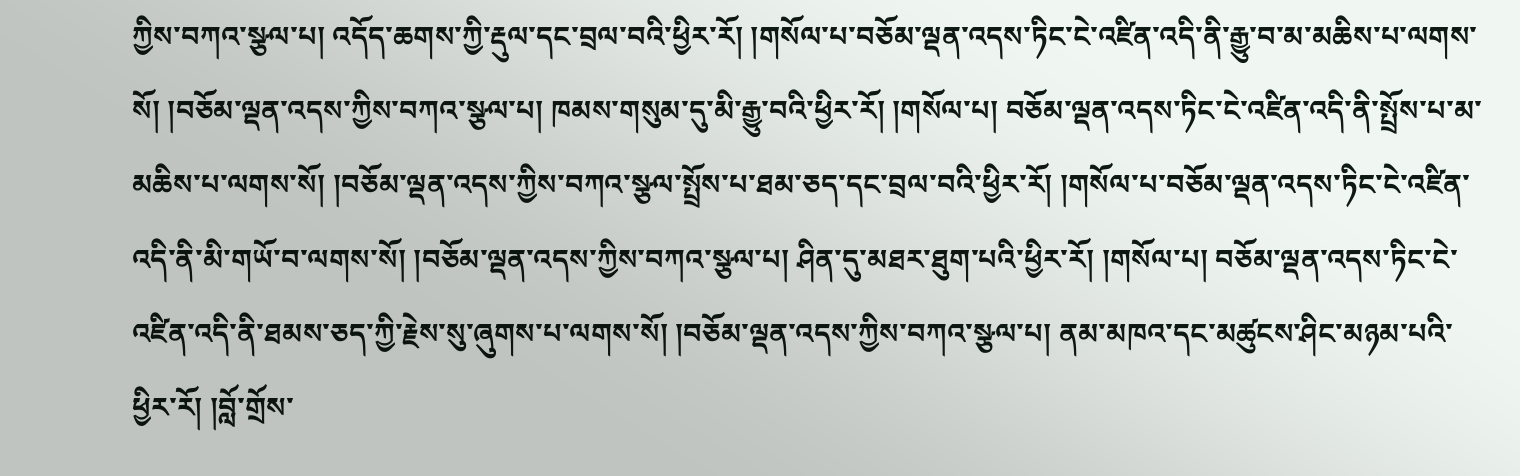ཀྱིས་བཀའ་སྩལ་པ། འདོད་ཆགས་ཀྱི་རྡུལ་དང་བྲལ་བའི་ཕྱིར་རོ། །གསོལ་པ་བཅོམ་ལྡན་འདས་ཏིང་ངེ་འཛིན་འདི་ནི་རྒྱུ་བ་མ་མཆིས་པ་ལགས་སོ། །བཅོམ་ལྡན་འདས་ཀྱིས་བཀའ་སྩལ་པ། ཁམས་གསུམ་དུ་མི་རྒྱུ་བའི་ཕྱིར་རོ། །གསོལ་པ། བཅོམ་ལྡན་འདས་ཏིང་ངེ་འཛིན་འདི་ནི་སྤྲོས་པ་མ་མཆིས་པ་ལགས་སོ། །བཅོམ་ལྡན་འདས་ཀྱིས་བཀའ་སྩལ་སྤྲོས་པ་ཐམ་ཅད་དང་བྲལ་བའི་ཕྱིར་རོ། །གསོལ་པ་བཅོམ་ལྡན་འདས་ཏིང་ངེ་འཛིན་འདི་ནི་མི་གཡོ་བ་ལགས་སོ། །བཅོམ་ལྡན་འདས་ཀྱིས་བཀའ་སྩལ་པ། ཤིན་དུ་མཐར་ཐུག་པའི་ཕྱིར་རོ། །གསོལ་པ། བཅོམ་ལྡན་འདས་ཏིང་ངེ་འཛིན་འདི་ནི་ཐམས་ཅད་ཀྱི་རྗེས་སུ་ཞུགས་པ་ལགས་སོ། །བཅོམ་ལྡན་འདས་ཀྱིས་བཀའ་སྩལ་པ། ནམ་མཁའ་དང་མཚུངས་ཤིང་མཉམ་པའི་ཕྱིར་རོ། །བློ་གྲོས་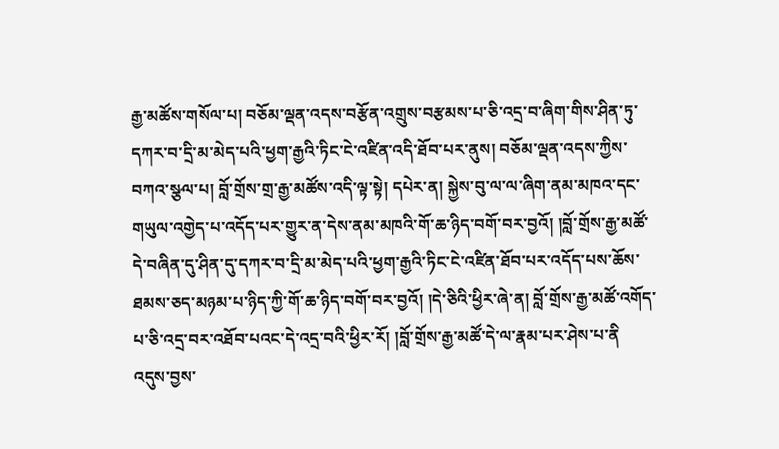རྒྱ་མཚོས་གསོལ་པ། བཅོམ་ལྡན་འདས་བརྩོན་འགྲུས་བརྩམས་པ་ཅི་འདྲ་བ་ཞིག་གིས་ཤིན་ཏུ་དཀར་བ་དྲི་མ་མེད་པའི་ཕྱག་རྒྱའི་ཏིང་ངེ་འཛིན་འདི་ཐོབ་པར་ནུས། བཅོམ་ལྡན་འདས་ཀྱིས་བཀའ་སྩལ་པ། བློ་གྲོས་གྲ་རྒྱ་མཚོས་འདི་ལྟ་སྟེ། དཔེར་ན། སྐྱེས་བུ་ལ་ལ་ཞིག་ནམ་མཁའ་དང་གཡུལ་འགྱེད་པ་འདོད་པར་གྱུར་ན་དེས་ནམ་མཁའི་གོ་ཆ་ཉིད་བགོ་བར་བྱའོ། །བློ་གྲོས་རྒྱ་མཚོ་དེ་བཞིན་དུ་ཤིན་དུ་དཀར་བ་དྲི་མ་མེད་པའི་ཕྱག་རྒྱའི་ཏིང་ངེ་འཛིན་ཐོབ་པར་འདོད་པས་ཆོས་ཐམས་ཅད་མཉམ་པ་ཉིད་ཀྱི་གོ་ཆ་ཉིད་བགོ་བར་བྱའོ། །དེ་ཅིའི་ཕྱིར་ཞེ་ན། བློ་གྲོས་རྒྱ་མཚོ་འགོད་པ་ཅི་འདྲ་བར་འཐོབ་པའང་དེ་འདྲ་བའི་ཕྱིར་རོ། །བློ་གྲོས་རྒྱ་མཚོ་དེ་ལ་རྣམ་པར་ཤེས་པ་ནི
འདུས་བྱས་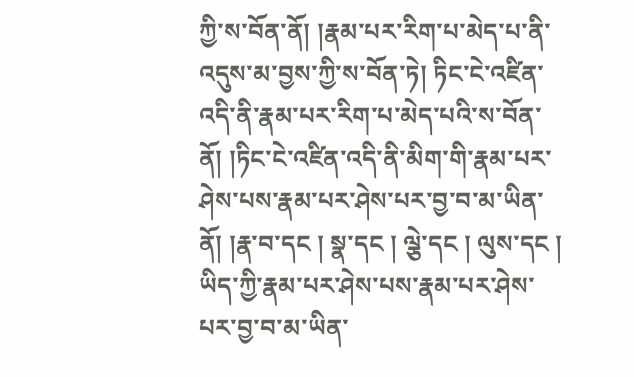ཀྱི་ས་བོན་ནོ། །རྣམ་པར་རིག་པ་མེད་པ་ནི་འདུས་མ་བྱས་ཀྱི་ས་བོན་ཏེ། ཏིང་ངེ་འཛིན་འདི་ནི་རྣམ་པར་རིག་པ་མེད་པའི་ས་བོན་ནོ། །ཏིང་ངེ་འཛིན་འདི་ནི་མིག་གི་རྣམ་པར་ཤེས་པས་རྣམ་པར་ཤེས་པར་བྱ་བ་མ་ཡིན་ནོ། །རྣ་བ་དང ། སྣ་དང ། ལྕེ་དང ། ལུས་དང ། ཡིད་ཀྱི་རྣམ་པར་ཤེས་པས་རྣམ་པར་ཤེས་པར་བྱ་བ་མ་ཡིན་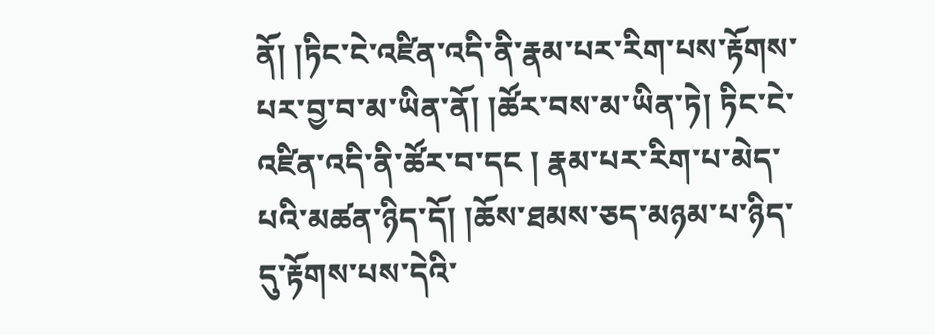ནོ། །ཏིང་ངེ་འཛིན་འདི་ནི་རྣམ་པར་རིག་པས་རྟོགས་པར་བྱ་བ་མ་ཡིན་ནོ། །ཚོར་བས་མ་ཡིན་ཏེ། ཏིང་ངེ་འཛིན་འདི་ནི་ཚོར་བ་དང ། རྣམ་པར་རིག་པ་མེད་པའི་མཚན་ཉིད་དོ། །ཆོས་ཐམས་ཅད་མཉམ་པ་ཉིད་དུ་རྟོགས་པས་དེའི་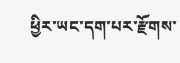ཕྱིར་ཡང་དག་པར་རྫོགས་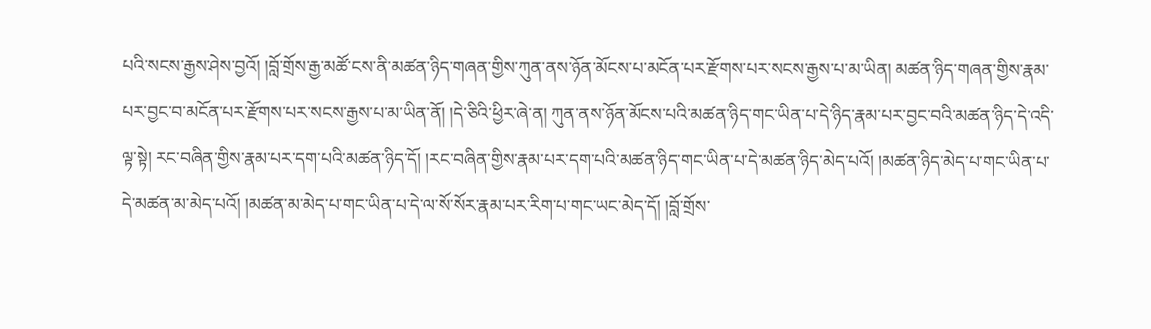པའི་སངས་རྒྱས་ཤེས་བྱའོ། །བློ་གྲོས་རྒྱ་མཚོ་ངས་ནི་མཚན་ཉིད་གཞན་གྱིས་ཀུན་ནས་ཉོན་མོངས་པ་མངོན་པར་རྫོགས་པར་སངས་རྒྱས་པ་མ་ཡིན། མཚན་ཉིད་གཞན་གྱིས་རྣམ་པར་བྱང་བ་མངོན་པར་རྫོགས་པར་སངས་རྒྱས་པ་མ་ཡིན་ནོ། །དེ་ཅིའི་ཕྱིར་ཞེ་ན། ཀུན་ནས་ཉོན་མོངས་པའི་མཚན་ཉིད་གང་ཡིན་པ་དེ་ཉིད་རྣམ་པར་བྱང་བའི་མཚན་ཉིད་དེ་འདི་ལྟ་སྟེ། རང་བཞིན་གྱིས་རྣམ་པར་དག་པའི་མཚན་ཉིད་དོ། །རང་བཞིན་གྱིས་རྣམ་པར་དག་པའི་མཚན་ཉིད་གང་ཡིན་པ་དེ་མཚན་ཉིད་མེད་པའོ། །མཚན་ཉིད་མེད་པ་གང་ཡིན་པ་དེ་མཚན་མ་མེད་པའོ། །མཚན་མ་མེད་པ་གང་ཡིན་པ་དེ་ལ་སོ་སོར་རྣམ་པར་རིག་པ་གང་ཡང་མེད་དོ། །བློ་གྲོས་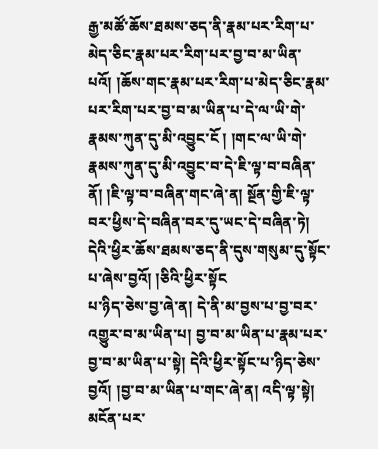རྒྱ་མཚོ་ཆོས་ཐམས་ཅད་ནི་རྣམ་པར་རིག་པ་མེད་ཅིང་རྣམ་པར་རིག་པར་བྱ་བ་མ་ཡིན་པའོ། །ཆོས་གང་རྣམ་པར་རིག་པ་མེད་ཅིང་རྣམ་པར་རིག་པར་བྱ་བ་མ་ཡིན་པ་དེ་ལ་ཡི་གེ་རྣམས་ཀུན་དུ་མི་འབྱུང་ངོ ། །གང་ལ་ཡི་གེ་རྣམས་ཀུན་དུ་མི་འབྱུང་བ་དེ་ཇི་ལྟ་བ་བཞིན་ནོ། །ཇི་ལྟ་བ་བཞིན་གང་ཞེ་ན། སྔོན་གྱི་ཇི་ལྟ་བར་ཕྱིས་དེ་བཞིན་བར་དུ་ཡང་དེ་བཞིན་ཏེ། དེའི་ཕྱིར་ཆོས་ཐམས་ཅད་ནི་དུས་གསུམ་དུ་སྟོང་པ་ཞེས་བྱའོ། །ཅིའི་ཕྱིར་སྟོང
པ་ཉིད་ཅེས་བྱ་ཞེ་ན། དེ་ནི་མ་བྱས་པ་བྱ་བར་འགྱུར་བ་མ་ཡིན་པ། བྱ་བ་མ་ཡིན་པ་རྣམ་པར་བྱ་བ་མ་ཡིན་པ་སྟེ། དེའི་ཕྱིར་སྟོང་པ་ཉིད་ཅེས་བྱའོ། །བྱ་བ་མ་ཡིན་པ་གང་ཞེ་ན། འདི་ལྟ་སྟེ། མངོན་པར་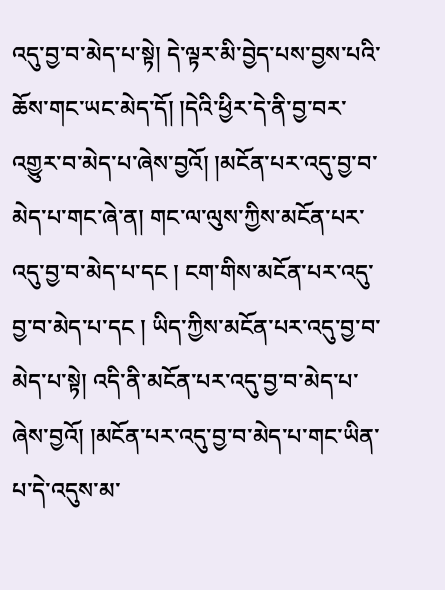འདུ་བྱ་བ་མེད་པ་སྟེ། དེ་ལྟར་མི་བྱེད་པས་བྱས་པའི་ཆོས་གང་ཡང་མེད་དོ། །དེའི་ཕྱིར་དེ་ནི་བྱ་བར་འགྱུར་བ་མེད་པ་ཞེས་བྱའོ། །མངོན་པར་འདུ་བྱ་བ་མེད་པ་གང་ཞེ་ན། གང་ལ་ལུས་ཀྱིས་མངོན་པར་འདུ་བྱ་བ་མེད་པ་དང ། ངག་གིས་མངོན་པར་འདུ་བྱ་བ་མེད་པ་དང ། ཡིད་ཀྱིས་མངོན་པར་འདུ་བྱ་བ་མེད་པ་སྟེ། འདི་ནི་མངོན་པར་འདུ་བྱ་བ་མེད་པ་ཞེས་བྱའོ། །མངོན་པར་འདུ་བྱ་བ་མེད་པ་གང་ཡིན་པ་དེ་འདུས་མ་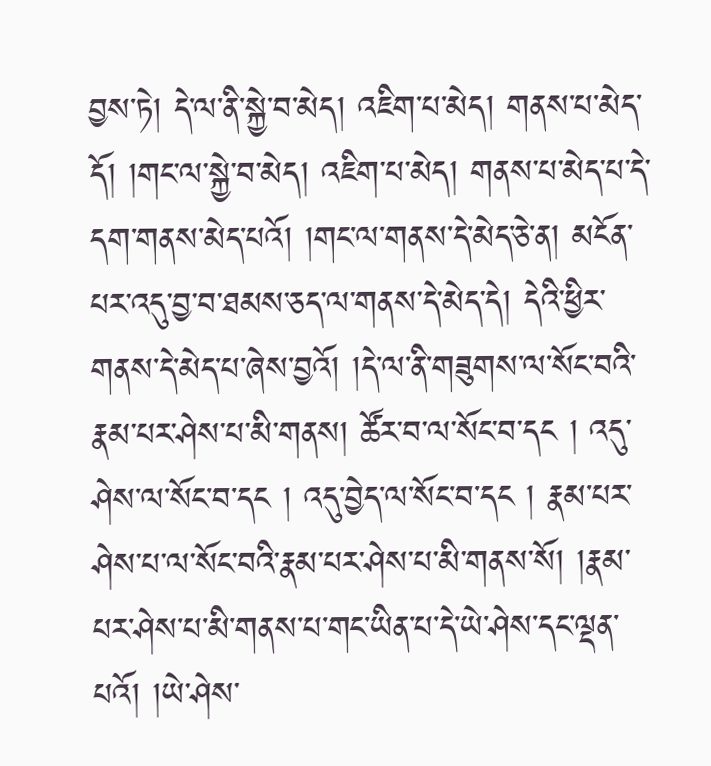བྱས་ཏེ། དེ་ལ་ནི་སྐྱེ་བ་མེད། འཇིག་པ་མེད། གནས་པ་མེད་དོ། །གང་ལ་སྐྱེ་བ་མེད། འཇིག་པ་མེད། གནས་པ་མེད་པ་དེ་དག་གནས་མེད་པའོ། །གང་ལ་གནས་དེ་མེད་ཅེ་ན། མངོན་པར་འདུ་བྱ་བ་ཐམས་ཅད་ལ་གནས་དེ་མེད་དེ། དེའི་ཕྱིར་གནས་དེ་མེད་པ་ཞེས་བྱའོ། །དེ་ལ་ནི་གཟུགས་ལ་སོང་བའི་རྣམ་པར་ཤེས་པ་མི་གནས། ཚོར་བ་ལ་སོང་བ་དང ། འདུ་ཤེས་ལ་སོང་བ་དང ། འདུ་བྱེད་ལ་སོང་བ་དང ། རྣམ་པར་ཤེས་པ་ལ་སོང་བའི་རྣམ་པར་ཤེས་པ་མི་གནས་སོ། །རྣམ་པར་ཤེས་པ་མི་གནས་པ་གང་ཡིན་པ་དེ་ཡེ་ཤེས་དང་ལྡན་པའོ། །ཡེ་ཤེས་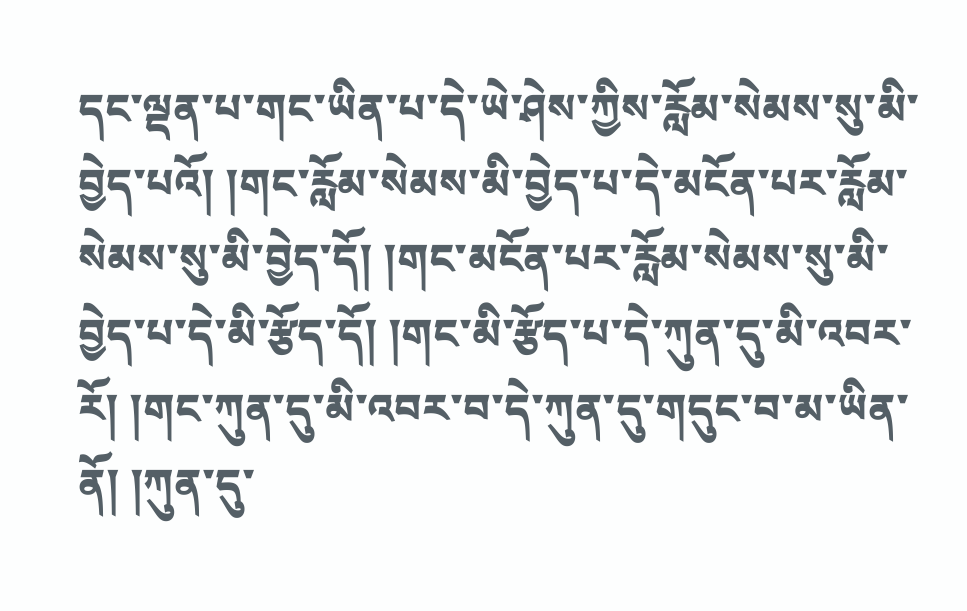དང་ལྡན་པ་གང་ཡིན་པ་དེ་ཡེ་ཤེས་ཀྱིས་རློམ་སེམས་སུ་མི་བྱེད་པའོ། །གང་རློམ་སེམས་མི་བྱེད་པ་དེ་མངོན་པར་རློམ་སེམས་སུ་མི་བྱེད་དོ། །གང་མངོན་པར་རློམ་སེམས་སུ་མི་བྱེད་པ་དེ་མི་རྩོད་དོ། །གང་མི་རྩོད་པ་དེ་ཀུན་དུ་མི་འབར་རོ། །གང་ཀུན་དུ་མི་འབར་བ་དེ་ཀུན་དུ་གདུང་བ་མ་ཡིན་ནོ། །ཀུན་དུ་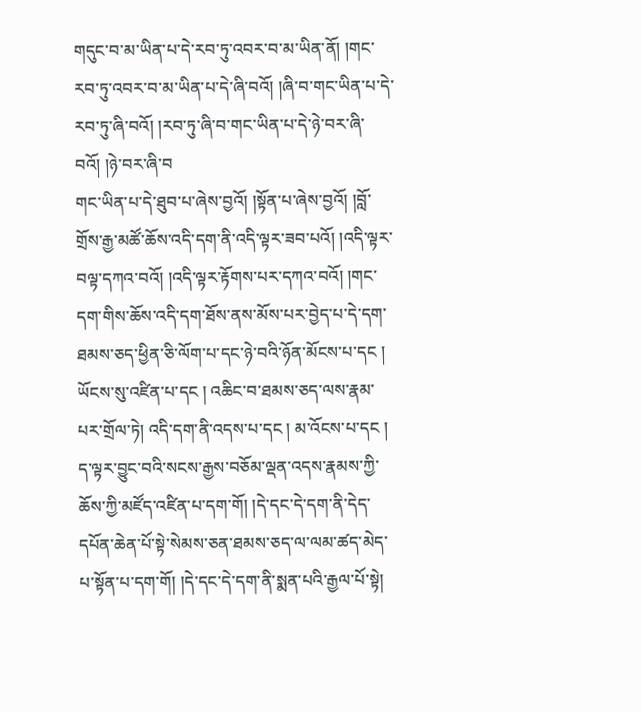གདུང་བ་མ་ཡིན་པ་དེ་རབ་ཏུ་འབར་བ་མ་ཡིན་ནོ། །གང་རབ་ཏུ་འབར་བ་མ་ཡིན་པ་དེ་ཞི་བའོ། །ཞི་བ་གང་ཡིན་པ་དེ་རབ་ཏུ་ཞི་བའོ། །རབ་ཏུ་ཞི་བ་གང་ཡིན་པ་དེ་ཉེ་བར་ཞི་བའོ། །ཉེ་བར་ཞི་བ
གང་ཡིན་པ་དེ་ཐུབ་པ་ཞེས་བྱའོ། །སྟོན་པ་ཞེས་བྱའོ། །བློ་གྲོས་རྒྱ་མཚོ་ཆོས་འདི་དག་ནི་འདི་ལྟར་ཟབ་པའོ། །འདི་ལྟར་བལྟ་དཀའ་བའོ། །འདི་ལྟར་རྟོགས་པར་དཀའ་བའོ། །གང་དག་གིས་ཆོས་འདི་དག་ཐོས་ནས་མོས་པར་བྱེད་པ་དེ་དག་ཐམས་ཅད་ཕྱིན་ཅི་ལོག་པ་དང་ཉེ་བའི་ཉོན་མོངས་པ་དང ། ཡོངས་སུ་འཛིན་པ་དང ། འཆིང་བ་ཐམས་ཅད་ལས་རྣམ་པར་གྲོལ་ཏེ། འདི་དག་ནི་འདས་པ་དང ། མ་འོངས་པ་དང ། ད་ལྟར་བྱུང་བའི་སངས་རྒྱས་བཅོམ་ལྡན་འདས་རྣམས་ཀྱི་ཆོས་ཀྱི་མཛོད་འཛིན་པ་དག་གོ། །དེ་དང་དེ་དག་ནི་དེད་དཔོན་ཆེན་པོ་སྟེ་སེམས་ཅན་ཐམས་ཅད་ལ་ལམ་ཚད་མེད་པ་སྟོན་པ་དག་གོ། །དེ་དང་དེ་དག་ནི་སྨན་པའི་རྒྱལ་པོ་སྟེ།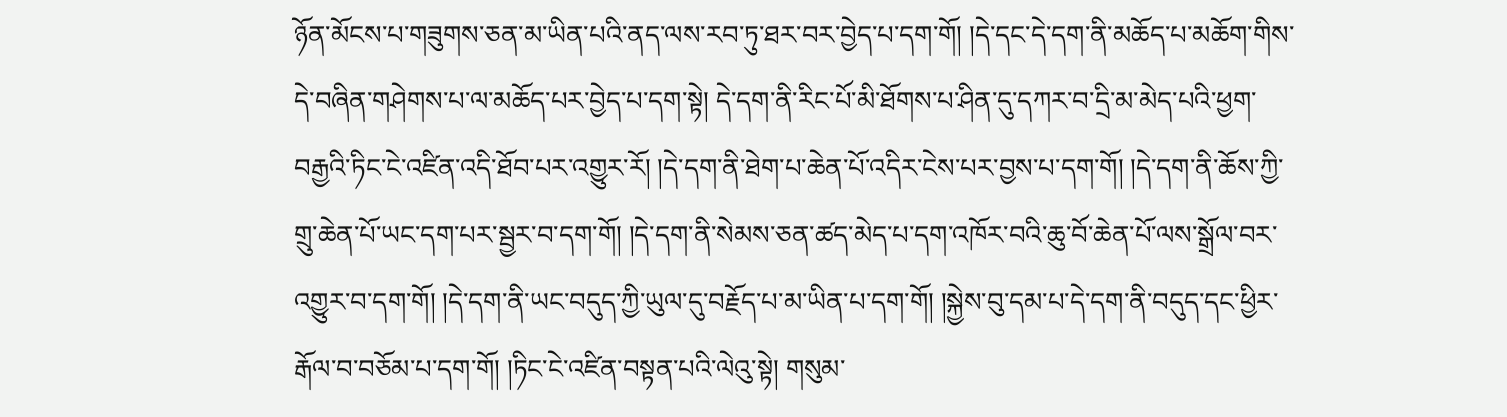ཉོན་མོངས་པ་གཟུགས་ཅན་མ་ཡིན་པའི་ནད་ལས་རབ་ཏུ་ཐར་བར་བྱེད་པ་དག་གོ། །དེ་དང་དེ་དག་ནི་མཆོད་པ་མཆོག་གིས་དེ་བཞིན་གཤེགས་པ་ལ་མཆོད་པར་བྱེད་པ་དག་སྟེ། དེ་དག་ནི་རིང་པོ་མི་ཐོགས་པ་ཤིན་དུ་དཀར་བ་དྲི་མ་མེད་པའི་ཕྱག་བརྒྱའི་ཏིང་ངེ་འཛིན་འདི་ཐོབ་པར་འགྱུར་རོ། །དེ་དག་ནི་ཐེག་པ་ཆེན་པོ་འདིར་ངེས་པར་བྱས་པ་དག་གོ། །དེ་དག་ནི་ཆོས་ཀྱི་གྲུ་ཆེན་པོ་ཡང་དག་པར་སྦྱར་བ་དག་གོ། །དེ་དག་ནི་སེམས་ཅན་ཚད་མེད་པ་དག་འཁོར་བའི་ཆུ་བོ་ཆེན་པོ་ལས་སྒྲོལ་བར་འགྱུར་བ་དག་གོ། །དེ་དག་ནི་ཡང་བདུད་ཀྱི་ཡུལ་དུ་བརྗོད་པ་མ་ཡིན་པ་དག་གོ། །སྐྱེས་བུ་དམ་པ་དེ་དག་ནི་བདུད་དང་ཕྱིར་རྒོལ་བ་བཅོམ་པ་དག་གོ། །ཏིང་ངེ་འཛིན་བསྟན་པའི་ལེའུ་སྟེ། གསུམ་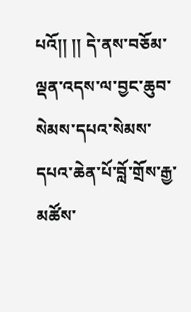པའོ།། །། དེ་ནས་བཅོམ་ལྡན་འདས་ལ་བྱང་ཆུབ་སེམས་དཔའ་སེམས་དཔའ་ཆེན་པོ་བློ་གྲོས་རྒྱ་མཚོས་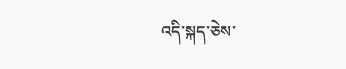འདི་སྐད་ཅེས་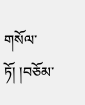གསོལ་ཏོ། །བཅོམ་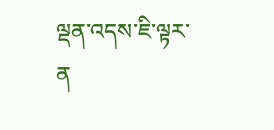ལྡན་འདས་ཇི་ལྟར་ན